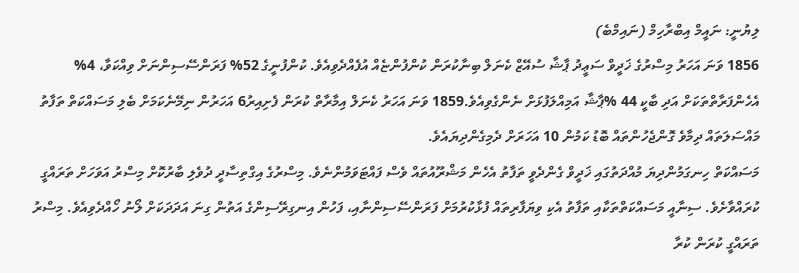ލިޔުނީ: ނައީމް އިބްރާހިމް (ނައިމްބެ)
1856 ވަނަ އަހަރު މިސްރުގެ ޚަދީވް ސަޢީދު ޕާޝާ ސުއޭޒް ކެނަލް ބިނާކުރަން ކުންފުންޏެއް އުފެއްދެވިއެވެ. ކުންފުނީގެ 52% ފަރަންސޭސިންނަށް ވިއްކަވާ، 4% އެހެންފަރާތްތަކަށް އަދި ބާކީ 44 %ޕާޝާ އަމިއްލަފުޅަށް ނެންގެވިއެވެ.1859 ވަނަ އަހަރު ކެނަލް އިމާރާތް ކުރަން ފެށިއިރު6 އަހަރުން ނިމޭނެކަމަށް ބެލި މަސައްކަތް ތަފާތު މައްސަލަތައް ދިމާވެ ގޮންޖެހުންތައް ބޮޑު ކަމުން 10 އަހަރަށް ދެމިގެންދިޔައެވެ.
މަސައްކަތް ހިނގަމުންދިޔަ މުއްދަތުގައި ޚަދީވް ގެންދެވީ ތަފާތު އެހެން މަޝްރޫއުތައް ވެސް ފައްޓަވަމުންނެވެ. މިސްރުގެ އިގްތިސާދީ ދުވެލި ބާރުކޮށް މިސްރު އަވަހަށް ތަރައްގީ ކުރައްވާށެވެ. ސިނާއީ މަސައްކަތްތަކާއި ތަފާތު އެކި ވިޔަފާރިތައް ފުޅާކުރުމަށް ފަރަންސޭސިންނާއި، ފަހުން އިނގިރޭސިންގެ އަތުން ގިނަ އަދަދަކަށް ލޯނު ހޯއްދެވިއެވެ. މިސްރު ތަރައްގީ ކުރަން ކުރާ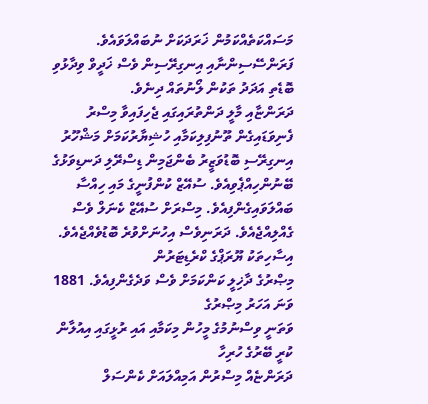މަސައްކަތެއްކަމުން ޚަރަދަކަށް ނުބައްލަވައެވެ. ފަރަންސޭސިންނާއި އިނގިރޭސިން ވެސް ޚަދީވް ވިދާޅުވި ބޮޑެތި އަދަދު ތަކުން ލޯނުތައް ދިނެވެ.
ދަރަންޏާއި މާލީ ދަންތުރައިގައި ޖެހިފައިވާ މިސްރު ފެނިވަޑައިގެން ތޫނުފިލިކަމާއި ހުޝިޔާރުކަމަށް މަޝްހޫރު އިނގިރޭސި ބޮޑުވަޒީރު ބެންޖަމިން ޑިސްރޭލި ދަނޑިވަޅުގެ ބޭނުންހިއްޕެވިއެވެ. ސުއޭޒް ކުންފުނީގެ މައި ހިއްސާ ބައްލަވައިގެންފިއެވެ. މިސްރަށް ސުއޭޒް ކެނަލް ވެސް ގެއްލިއްޖެއެވެ. ދަރަނިވެސް އިހުނަށްވުރެ ބޮޑުވެއްޖެއެވެ.
އިސާހިތަކު ޔޫރަޕްގެ ކްރެޑިޓަރުން
މިޞްރުގެ ދާޚިލީ ކަންކަމަށް ވެސް ވަދެގެންފިއެވެ. 1881 ވަނަ އަހަރު މިޞްރުގެ
ވަތަނީ ވިސްނުމުގެ މީހުން މިކަމާއި އައި ރުޅީގައި އިއުލާން ކުރީ ބޭރުގެ ހުރިހާ
ދަރަންޏެއް މިސްރުން އަމިއްލައަށް ކެންސަލް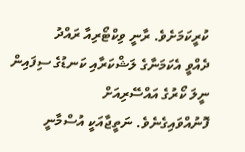ކުރީކަމަށެވެ. ރާނީ ވިކްޓޯރިއާ ރައްދު
ދެއްވީ އެކަމަނާގެ ލަޝްކަރާއި ކަނޑުގެ ސިފައިން ނީލަ ކޯރުގެ އައްސޭރިއަށް
ފޮނުއްވައިގެނެވެ. ނަތީޖާއަކީ އުސްމާނީ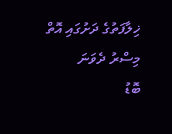ޚިލާފަތުގެ ދަށުގައި އޮތް މިސްރު ދެވަނަ
ބޮޑު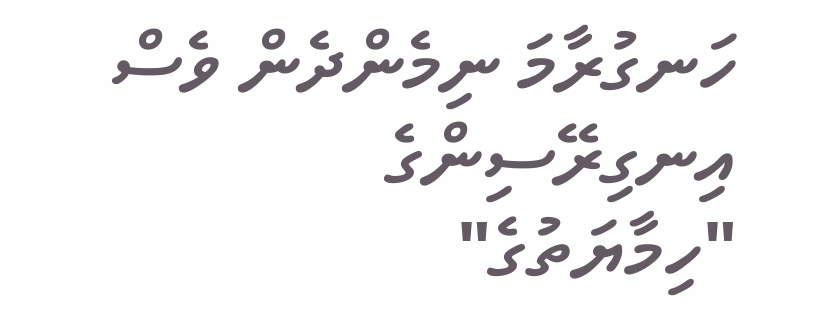ހަނގުރާމަ ނިމެންދެން ވެސް އިނގިރޭސިންގެ "ހިމާޔަތުގެ"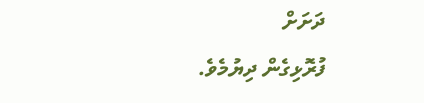ދަށަށް
ފުރޮޅިގެން ދިޔުމެވެ.